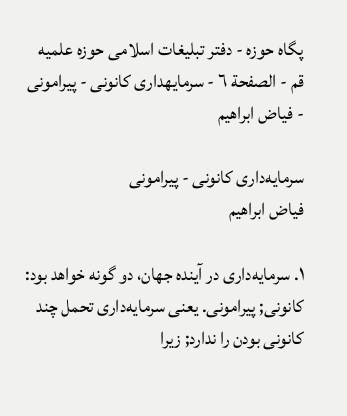پگاه حوزه - دفتر تبلیغات اسلامی حوزه علمیه قم - الصفحة ٦ - سرمايهدارى كانونى - پيرامونى - فیاض ابراهیم

سرمايه‌دارى كانونى - پيرامونى
فیاض ابراهیم

١. سرمايه‌دارى در آينده جهان، دو گونه خواهد بود: كانونى; پيرامونى. يعنى سرمايه‌دارى تحمل چند كانونى بودن را ندارد; زيرا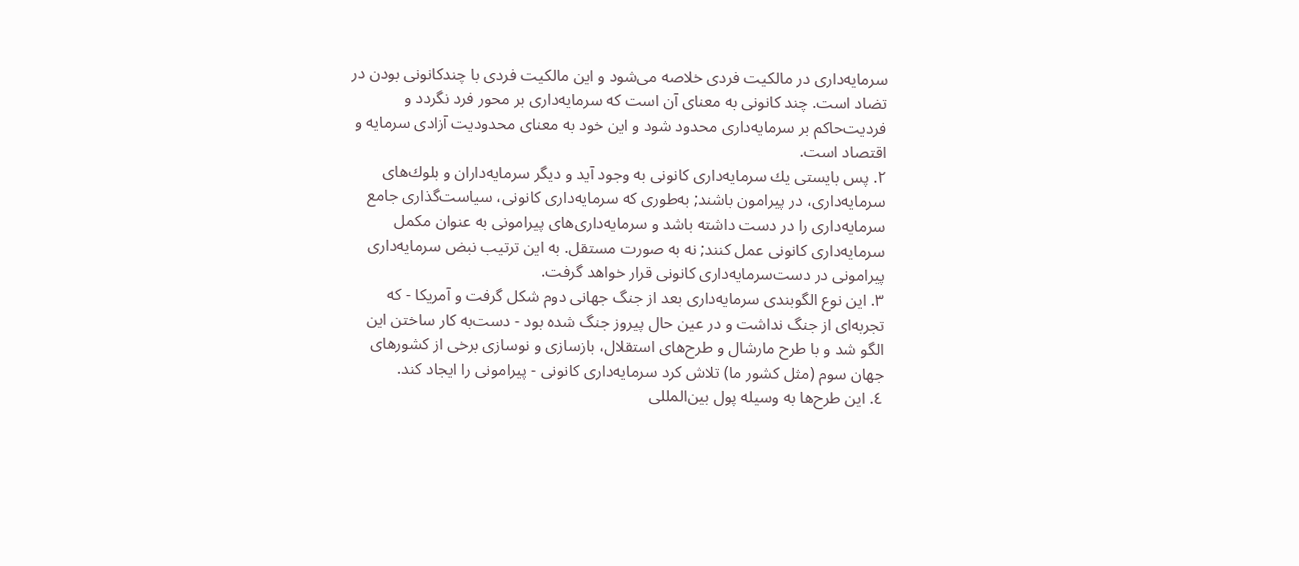سرمايه‌دارى در مالكيت فردى خلاصه مى‌شود و اين مالكيت فردى با چندكانونى بودن در تضاد است. چند كانونى به معناى آن است كه سرمايه‌دارى بر محور فرد نگردد و فرديت‌حاكم بر سرمايه‌دارى محدود شود و اين خود به معناى محدوديت آزادى سرمايه و اقتصاد است.
٢. پس بايستى يك سرمايه‌دارى كانونى به وجود آيد و ديگر سرمايه‌داران و بلوك‌هاى سرمايه‌دارى، در پيرامون باشند; به‌طورى كه سرمايه‌دارى كانونى، سياست‌گذارى جامع سرمايه‌دارى را در دست داشته باشد و سرمايه‌دارى‌هاى پيرامونى به عنوان مكمل سرمايه‌دارى كانونى عمل كنند; نه به صورت مستقل. به اين ترتيب نبض سرمايه‌دارى پيرامونى در دست‌سرمايه‌دارى كانونى قرار خواهد گرفت.
٣. اين نوع الگوبندى سرمايه‌دارى بعد از جنگ جهانى دوم شكل گرفت و آمريكا - كه تجربه‌اى از جنگ نداشت و در عين حال پيروز جنگ شده بود - دست‌به كار ساختن اين الگو شد و با طرح مارشال و طرح‌هاى استقلال، بازسازى و نوسازى برخى از كشورهاى جهان سوم (مثل كشور ما) تلاش كرد سرمايه‌دارى كانونى - پيرامونى را ايجاد كند.
٤. اين طرح‌ها به وسيله پول بين‌المللى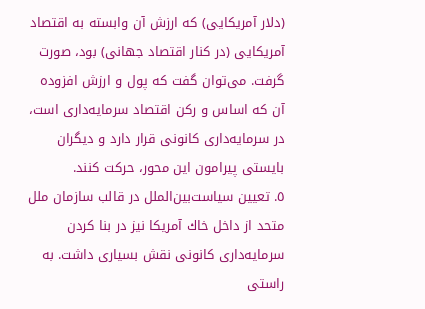(دلار آمريكايى) كه ارزش آن وابسته به اقتصاد آمريكايى (در كنار اقتصاد جهانى) بود، صورت گرفت. مى‌توان گفت كه پول و ارزش افزوده آن كه اساس و ركن اقتصاد سرمايه‌دارى است، در سرمايه‌دارى كانونى قرار دارد و ديگران بايستى پيرامون اين محور، حركت كنند.
٥. تعيين سياست‌بين‌الملل در قالب سازمان ملل متحد از داخل خاك آمريكا نيز در بنا كردن سرمايه‌دارى كانونى نقش بسيارى داشت. به راستى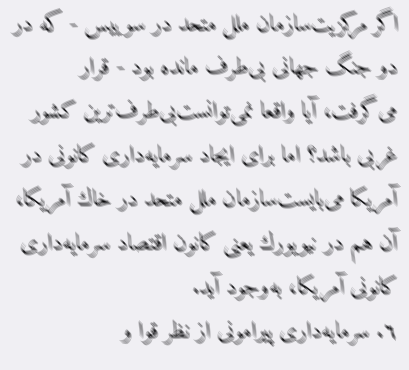اگر مركزيت‌سازمان ملل متحد در سوييس - كه در دو جنگ جهانى بى‌طرف مانده بود - قرار مى‌گرفت، آيا واقعا نمى‌توانست‌بى‌طرف‌ترين كشور غربى باشد؟ اما براى ايجاد سرمايه‌دارى كانونى در آمريكا مى‌بايست‌سازمان ملل متحد در خاك آمريكا، آن هم در نيويورك يعنى كانون اقتصاد سرمايه‌دارى كانونى آمريكا، به‌وجود آيد.
٦. سرمايه‌دارى پيرامونى از نظر قوا و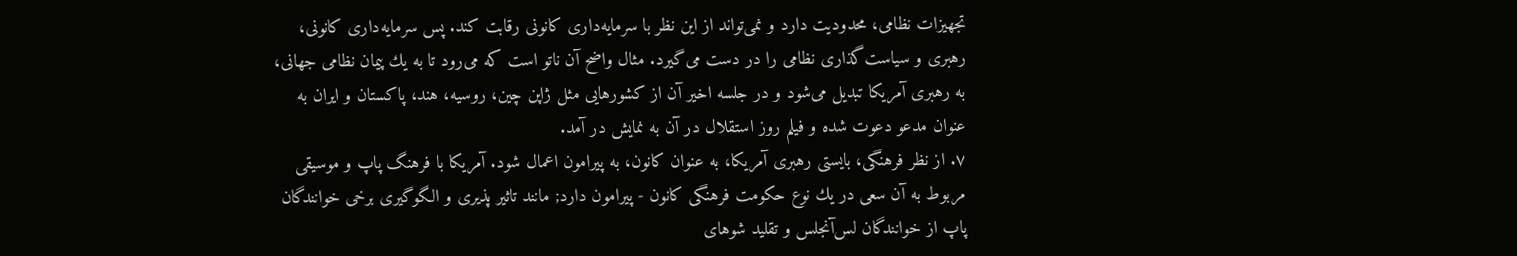تجهيزات نظامى، محدوديت دارد و نمى‌تواند از اين نظر با سرمايه‌دارى كانونى رقابت كند. پس سرمايه‌دارى كانونى، رهبرى و سياست‌گذارى نظامى را در دست مى‌گيرد. مثال واضح آن ناتو است كه مى‌رود تا به يك پيمان نظامى جهانى، به رهبرى آمريكا تبديل مى‌شود و در جلسه اخير آن از كشورهايى مثل ژاپن چين، روسيه، هند، پاكستان و ايران به عنوان مدعو دعوت شده و فيلم روز استقلال در آن به نمايش در آمد.
٧. از نظر فرهنگى، بايستى رهبرى آمريكا، به عنوان كانون، به پيرامون اعمال شود. آمريكا با فرهنگ پاپ و موسيقى مربوط به آن سعى در يك نوع حكومت فرهنگى كانون - پيرامون دارد; مانند تاثير پذيرى و الگوگيرى برخى خوانندگان پاپ از خوانندگان لس‌آنجلس و تقليد شوهاى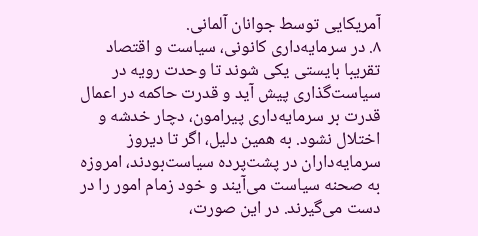آمريكايى توسط جوانان آلمانى.
٨. در سرمايه‌دارى كانونى، سياست و اقتصاد تقريبا بايستى يكى شوند تا وحدت رويه در سياست‌گذارى پيش آيد و قدرت حاكمه در اعمال قدرت بر سرمايه‌دارى پيرامون، دچار خدشه و اختلال نشود. به همين دليل، اگر تا ديروز سرمايه‌داران در پشت‌پرده سياست‌بودند، امروزه به صحنه سياست مى‌آيند و خود زمام امور را در دست مى‌گيرند. در اين صورت،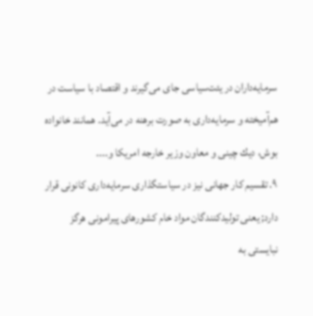سرمايه‌داران در يئت‌سياسى جاى مى‌گيرند و اقتصاد با سياست در هم‌آميخته و سرمايه‌دارى به صورت برهنه در مى‌آيد. همانند خانواده بوش، ديك چينى و معاون وزير خارجه امريكا و....
٩. تقسيم كار جهانى نيز در سياستگذارى سرمايه‌دارى كانونى قرار دارد; يعنى توليدكنندگان مواد خام كشورهاى پيرامونى هرگز نبايستى به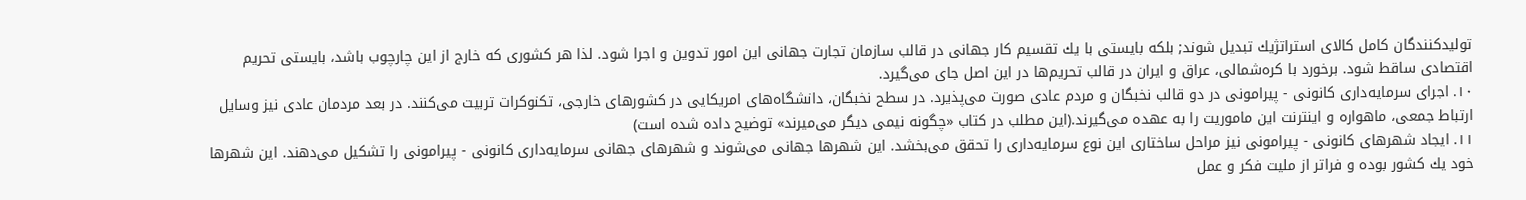توليدكنندگان كامل كالاى استراتژيك تبديل شوند; بلكه بايستى با يك تقسيم كار جهانى در قالب سازمان تجارت جهانى اين امور تدوين و اجرا شود. لذا هر كشورى كه خارج از اين چارچوب باشد، بايستى تحريم اقتصادى ساقط شود. برخورد با كره‌شمالى، عراق و ايران در قالب تحريم‌ها در اين اصل جاى مى‌گيرد.
١٠. اجراى سرمايه‌دارى كانونى - پيرامونى در دو قالب نخبگان و مردم عادى صورت مى‌پذيرد. در سطح نخبگان، دانشگاه‌هاى امريكايى در كشورهاى خارجى، تكنوكرات تربيت مى‌كنند. در بعد مردمان عادى نيز وسايل ارتباط جمعى، ماهواره و اينترنت اين ماموريت را به عهده مى‌گيرند.(اين مطلب در كتاب «چگونه نيمى ديگر مى‌ميرند» توضيح داده شده است)
١١. ايجاد شهرهاى كانونى - پيرامونى نيز مراحل ساختارى اين نوع سرمايه‌دارى را تحقق مى‌بخشد. اين شهرها جهانى مى‌شوند و شهرهاى جهانى سرمايه‌دارى كانونى - پيرامونى را تشكيل مى‌دهند. اين شهرها خود يك كشور بوده و فراتر از مليت فكر و عمل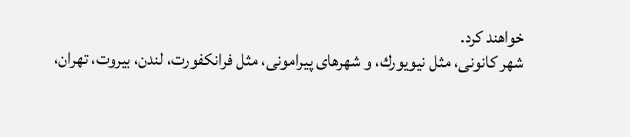خواهند كرد.
شهر كانونى، مثل نيويورك، و شهرهاى پيرامونى، مثل فرانكفورت، لندن، بيروت، تهران،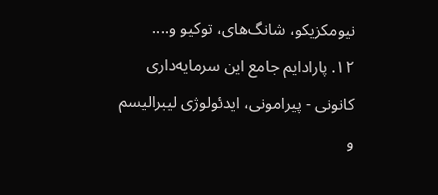نيومكزيكو، شانگ‌هاى، توكيو و....
١٢. پارادايم جامع اين سرمايه‌دارى كانونى - پيرامونى، ايدئولوژى ليبراليسم و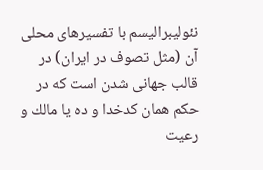نئوليبراليسم با تفسيرهاى محلى آن (مثل تصوف در ايران) در قالب جهانى شدن است كه در حكم همان كدخدا و ده يا مالك و رعيت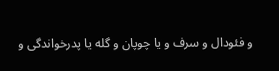و فئودال و سرف و يا چوپان و گله يا پدرخواندگى و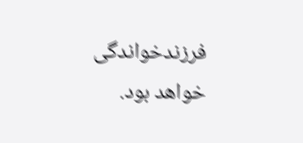فرزندخواندگى خواهد بود.